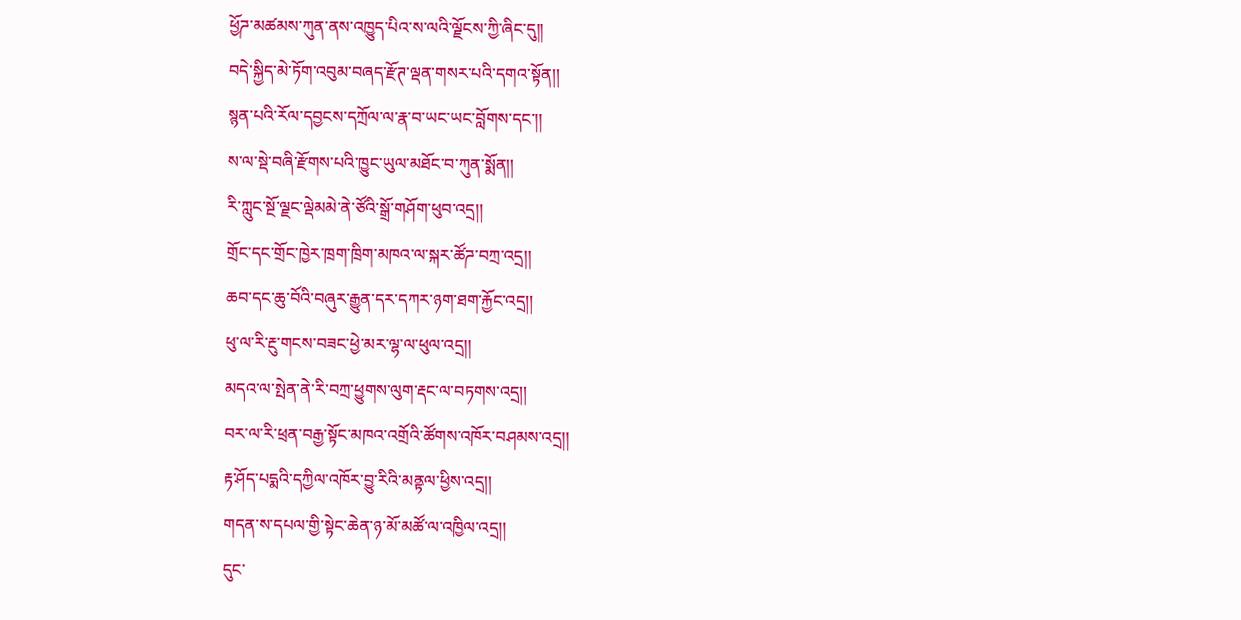ཕྱོཌ་མཚམས་ཀུན་ནས་འཁྱུད་པིའ་ས་ལའི་ལྗོངས་ཀྱི་ཞིང་དུ།།
བདེ་སྐྱིད་མེ་ཏོག་འབུམ་བཞད་རྫོཊ་ལྡན་གསར་པའི་དགའ་སྟོན།།
སྙན་པའི་རོལ་དབྱངས་དཀྲོལ་ལ་རྣ་བ་ཡང་ཡང་བློགས་དང་།།
ས་ལ་སྡེ་བཞི་རྫོགས་པའི་ཁྱུང་ཡུལ་མཐོང་བ་ཀུན་སྨོན།།
རི་ཀླུང་སྔོ་ལྗང་ལྡེམམེ་ནེ་ཙོའི་སྒྲོ་གཤོག་ཕུབ་འདྲ།།
གྲོང་དང་གྲོང་ཁྱེར་ཁྲག་ཁྲིག་མཁའ་ལ་སྐར་ཚོཌ་བཀྲ་འདྲ།།
ཆབ་དང་ཆུ་བོའི་བཞུར་རྒྱུན་དར་དཀར་ཉག་ཐག་རྐྱོང་འདྲ།།
ཕུ་ལ་རི་རྔུ་གངས་བཟང་ཕྱེ་མར་ལྷ་ལ་ཕུལ་འདྲ།།
མདའ་ལ་སྤེན་ནེ་རི་བཀྲ་ཕྱུགས་ལུག་རྡང་ལ་བཏགས་འདྲ།།
བར་ལ་རི་ཕྲན་བརྒྱ་སྟོང་མཁའ་འགྲོའི་ཚོགས་འཁོར་བཤམས་འདྲ།།
རྟ་ཤོད་པདྨའི་དཀྱིལ་འཁོར་བྱུ་རིའི་མནྟལ་ཕྱིས་འདྲ།།
གདན་ས་དཔལ་གྱི་སྟེང་ཆེན་ཉ་མོ་མཚོ་ལ་འཁྱིལ་འདྲ།།
དུང་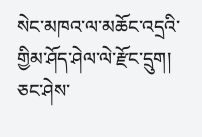སེང་མཁའ་ལ་མཆོང་འདྲའི་གྱིམ་ཤོད་ཤེལ་ལེ་རྫོང་དྲུག།
ཅང་ཤེས་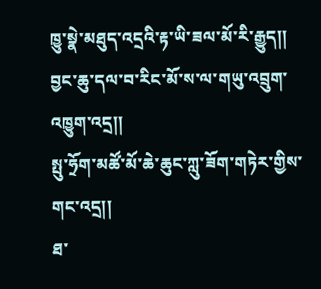ཁྱུ་སྣེ་མཐུད་འདྲའི་རྟ་ཡི་ཟལ་མོ་རི་རྒྱུད།།
བྱང་ཆུ་དལ་བ་རིང་མོ་ས་ལ་གཡུ་འབྲུག་འཁྱུག་འདྲ།།
སྤུ་ཧྲོག་མཚོ་མོ་ཆེ་ཆུང་ཀླུ་ཟོག་གཏེར་གྱིས་གང་འདྲ།།
ཐ་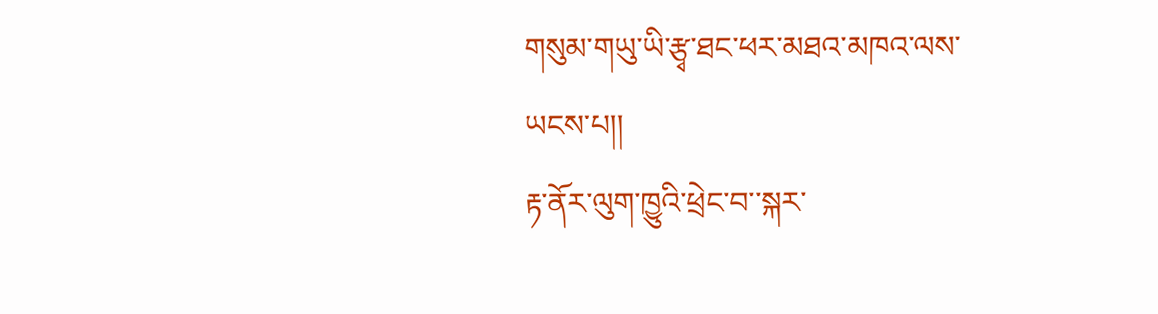གསུམ་གཡུ་ཡི་རྩྭ་ཐང་ཕར་མཐའ་མཁའ་ལས་ཡངས་པ།།
རྟ་ནོར་ལུག་ཁྱུའི་ཕྲེང་བ་་སྐར་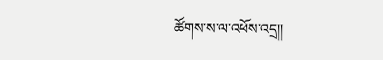ཚོགས་ས་ལ་འཕོས་འདྲ།།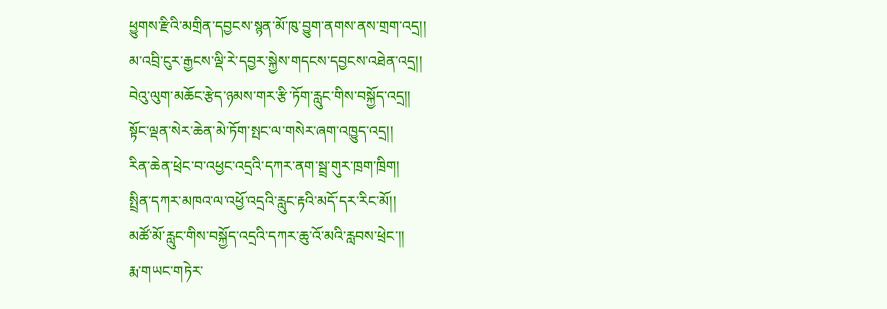ཕྱུགས་རྫིའི་མགྲིན་དབྱངས་སྙན་མོ་ཁུ་བྱུག་ནགས་ནས་གྲག་འདྲ།།
མ་འབྲི་ངུར་རྒྱངས་ལྡི་རེ་དབྱར་སྐྱེས་གདངས་དབྱངས་འཐེན་འདྲ།།
བེའུ་ལུག་མཆོང་རྩེད་ཉམས་གར་རྩི་ཏོག་རླུང་གིས་བསྐྱོད་འདྲ།།
སྟོང་ལྡན་སེར་ཆེན་མེ་ཏོག་སྤང་ལ་གསེར་ཞག་འཁྱུད་འདྲ།།
རིན་ཆེན་ཕྲེང་བ་འཕྱང་འདྲའི་དཀར་ནག་སྦྲ་གུར་ཁྲག་ཁྲིག།
སྤྲིན་དཀར་མཁའ་ལ་འཕྱོ་འདྲའི་རླུང་རྟའི་མདོ་དར་རིང་མོ།།
མཚོ་མོ་རླུང་གིས་བསྐྱོད་འདྲའི་དཀར་ཆུ་འོ་མའི་རླབས་ཕྲེང་།།
རྨ་གཡང་གཏེར་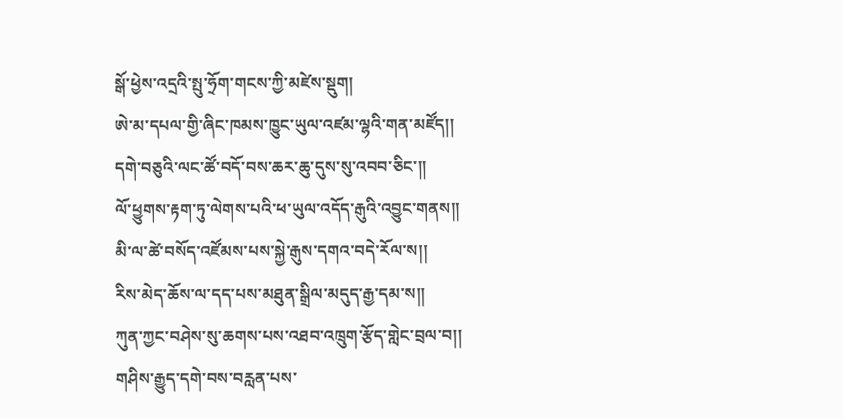སྒོ་ཕྱེས་འདྲའི་སྤུ་ཧྲོག་གངས་ཀྱི་མཛེས་སྡུག།
ཨེ་མ་དཔལ་གྱི་ཞིང་ཁམས་ཁྱུང་ཡུལ་འཛམ་ལྷའི་གན་མཛོད།།
དགེ་བཅུའི་ལང་ཚོ་བདོ་བས་ཆར་ཆུ་དུས་སུ་འབབ་ཅིང་།།
ལོ་ཕྱུགས་རྟག་ཏུ་ལེགས་པའི་ཕ་ཡུལ་འདོད་རྒུའི་འབྱུང་གནས།།
མི་ལ་ཚེ་བསོད་འཛོམས་པས་སྐྱེ་རྒུས་དགའ་བདེ་རོལ་ས།།
རིས་མེད་ཆོས་ལ་དད་པས་མཐུན་སྒྲིལ་མདུད་རྒྱ་དམ་ས།།
ཀུན་ཀྱང་བཤེས་སུ་ཆགས་པས་འཐབ་འཁྲུག་རྩོད་གླེང་བྲལ་བ།།
གཤིས་རྒྱུད་དགེ་བས་བརླན་པས་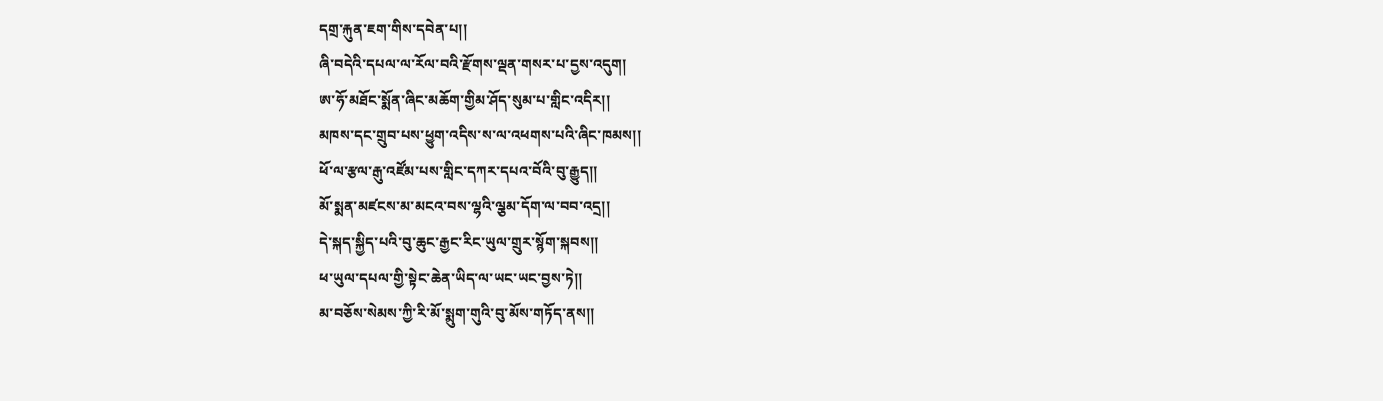དགྲ་རྐུན་ཇག་གིས་དབེན་པ།།
ཞི་བདེའི་དཔལ་ལ་རོལ་བའི་རྫོགས་ལྡན་གསར་པ་དྱས་འདུག།
ཨ་ཧོ་མཐོང་སྨོན་ཞིང་མཆོག་གྱིམ་ཤོད་སུམ་པ་གླིང་འདིར།།
མཁས་དང་གྲུབ་པས་ཕྱུག་འདིས་ས་ལ་འཕགས་པའི་ཞིང་ཁམས།།
ཕོ་ལ་རྩལ་རྒུ་འཛོམ་པས་གླིང་དཀར་དཔའ་བོའི་བུ་རྒྱུད།།
མོ་སྨན་མཛངས་མ་མངའ་བས་ལྷའི་ལྕམ་དོག་ལ་བབ་འདྲ།།
དེ་སྐད་སྐྱིད་པའི་བུ་ཆུང་རྒྱང་རིང་ཡུལ་གྲུར་སྙོག་སྐབས།།
ཕ་ཡུལ་དཔལ་གྱི་སྟེང་ཆེན་ཡིད་ལ་ཡང་ཡང་བྱས་ཏེ།།
མ་བཅོས་སེམས་ཀྱི་རི་མོ་སྨུག་གུའི་བུ་མོས་གཏོད་ནས།།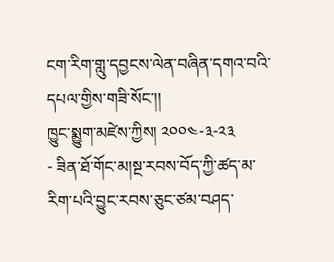ངག་རིག་གླུ་དབྱངས་ལེན་བཞིན་དགའ་བའི་དཔལ་གྱིས་གཟི་སོང་།།
ཁྱུང་སྨྱུག་མཛེས་ཀྱིས། ༢༠༠༤-༣-༢༣
- ཟིན་ཐོ་གོང་མ།སྔ་རབས་བོད་ཀྱི་ཚད་མ་རིག་པའི་བྱུང་རབས་ཅུང་ཙམ་བཤད་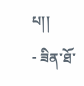པ།།
- ཟིན་ཐོ་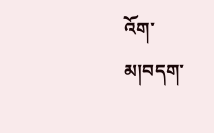འོག་མ།བདག་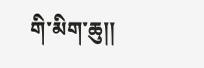གི་མིག་ཆུ།།